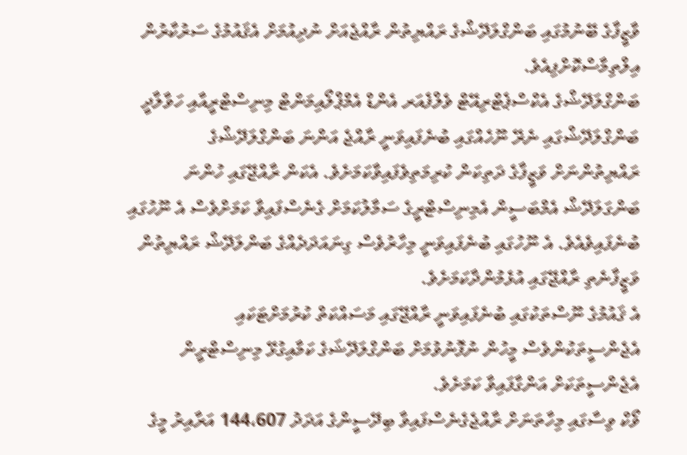ވާޒީފާގެ ބޭނުމުގައި ބަންގްލަދޭޝްގެ ރައްޔިތުން ރާއްޖެއަށް ނުދިއުމަށް އެޤައުމުގެ ސަރުކާރުން އިލްތިމާސްކޮށްފިއެވެ.
ބަންގްލަދޭޝްގެ އެކްސްޕެޓްރިއޭޓް ވެލްފެއަރ އެންޑް އެމްޕްލޯއިމަންޓް މިނިސްޓްރީއާއި ހަވާލާދީ ބަންގްލަދޭޝްގައި ނެރޭ ނޫހެއްގައި ބުނެފައިވަނީ ރާއްޖެ އަންނަ ބަންގްލަދޭޝްގެ ރައްޔިތުންނަށް ވަޒީފާގެ ދަތިކަން ކުރިމަތިވެފައިވާކަމަށެވެ. އެކަން ރާއްޖޭގައި ހުންނަ ބަންގަލަދޭޝް އެމްބަސީން އެމިނިސްޓްރީގެ ސަމާލުކަމަށް ގެނެސްފައިވާ ކަމަށްވެސް އެ ނޫހުގައި ބުނެފައިވެއެވެ. އެ ނޫހުގައި ބުނެފައިވަނީ މިހާރުވެސް ގިނައަދަދެއްގެ ބަންލަދޭޝް ރައްޔިތުން ވަޒީފާނެތި ރާއްޖޭގައި އުޅެމުންދާކަމަށެވެ.
އެ ޤައުމުގެ ނޫސްތަކުގައި ބުނެފައިވަނީ ރާއްޖޭގައި މަސައްކަތް ކުރުމަށްޓަކައި އެޖެންސީތަކުންވެސް މީހުން ނުފޮނުވުމަށް ބަންގްލަދޭޝަގެ ކަމާއިގުޅޭ މިނިސްޓްރީން އެޖެންސީތަކަށް އަންގާފައިވާ ކަމަށެވެ.
ވޯކް ވިސާގައި މިހާތަނަށް ރާއްޖެގެނެސްފައިވާ ބިދޭސީންގެ އަދަދު 144،607 އަރާއިރު މީގެ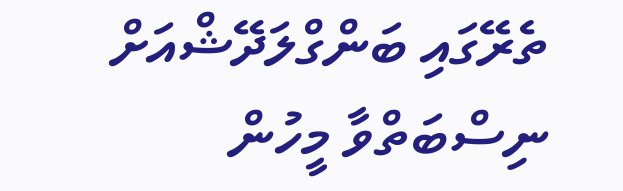ތެރޭގައި ބަންގްލަދޭޝްއަށް ނިސްބަތްވާ މީހުން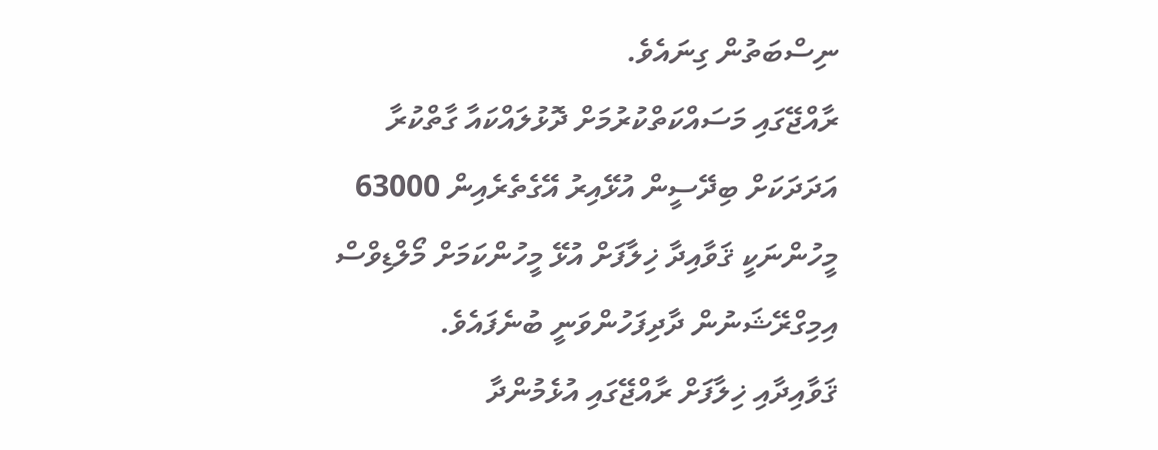ނިސްބަތުން ގިނައެވެ.
ރާއްޖޭގައި މަސައްކަތްކުރުމަށް ދޮޅުލައްކައާ ގާތްކުރާ އަދަދަކަށް ބިދޭސީން އުޅޭއިރު އޭގެތެރެއިން 63000 މީހުންނަކީ ޤަވާއިދާ ޚިލާފަށް އުޅޭ މީހުންކަމަށް މޯލްޑިވްސް އިމިގްރޭޝަނުން ދާދިފަހުންވަނީ ބުނެފައެވެ.
ޤަވާއިދާއި ޚިލާފަށް ރާއްޖޭގައި އުޅެމުންދާ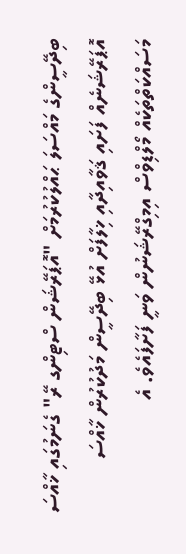ބިދޭސީންގެ މައްސަލަ ޙައްލުކުރުމަށް "އޮޕަރޭޝަން ސްޓިންގ ރޭ" ގެނަމުގައި ޚާއްސަ އޮޕަރޭޝަނެއް ފަށައި ޤަވާއިދާއި ޚިލާފަށް އުޅޭ ބިދޭސީން މަދުކުރުން ޚާއްސަ މަސައްކަތްތަކެއް މޯލްޑިވްސް އިމިގްރޭޝަނުން ވަނީ ފަށާފައެވެ. އެ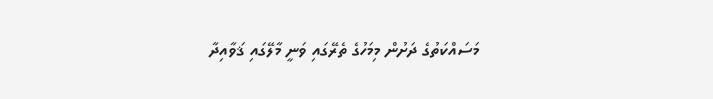މަސައްކަތުގެ ދަށުން މިމަހުގެ ތެރޭގައި ވަނީ މާލޭގައި ޤަވާއިދާ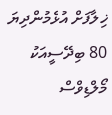ޚިލާފަށް އުޅެމުންދިޔަ 80 ބިދޭސީއަކު މޯލްޑިވްސް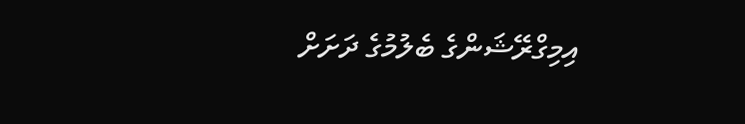އިމިގްރޭޝަންގެ ބެލުމުގެ ދަށަށް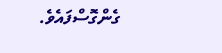ގެންގޮސްފައެވެ.